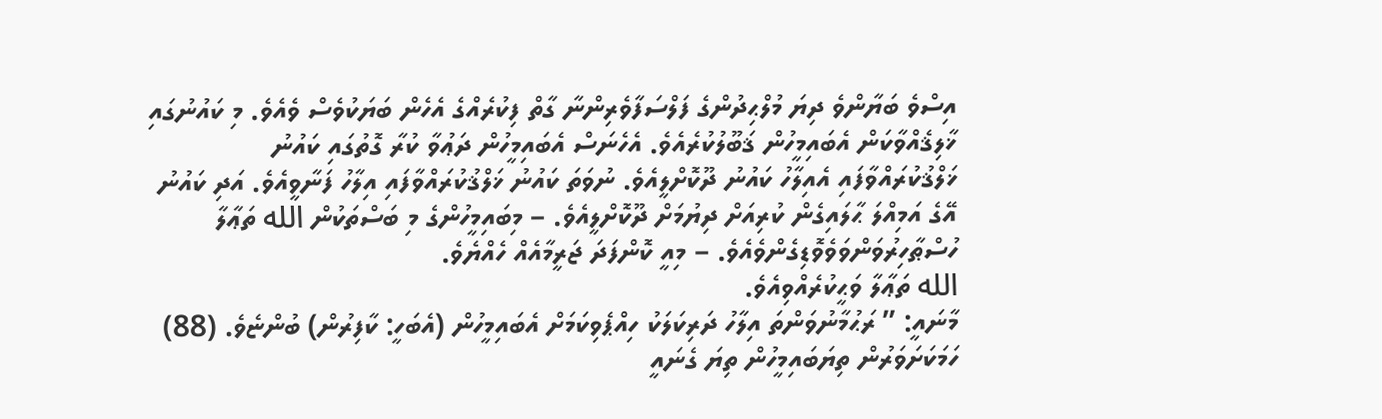އިސްވެ ބަޔާންވެ ދިޔަ މުލްޙިދުންގެ ފަލްސަފާވެރިންނާ ގާތް ފިކުރެއްގެ އެހެން ބަޔަކުވެސް ވެއެވެ. މި ކައުނުގައި ޚާލިޤެއްވާކަން އެބައިމީހުން ޤަބޫލުކުރެއެވެ. އެހެނަސް އެބައިމީހުން ދަޢުވާ ކުރާ ގޮތުގައި ކައުނު ޚަލްޤުކުރައްވާފައި އެއިލާހު ކައުނު ދޫކޮށްލީއެވެ. ނުވަތަ ކައުނު ޚަލްޤުކުރައްވާފައި އިލާހު ފަނާވީއެވެ. އަދި ކައުނު އޭގެ އަމިއްލަ ޙާލައިގެން ކުރިއަށް ދިޔުމަށް ދޫކޮށްލީއެވެ. – މިބައިމީހުންގެ މި ބަސްތަކުން الله ތަޢާލާ ހުސްޠާހިރުވަންވަވެވޮޑިގެންވެއެވެ. – މިއީ ކޮންފަދަ ޖަރީމާއެއް ހެއްޔެވެ.
الله ތަޢާލާ ވަޙީކުރެއްވިއެވެ.
މާނައީ: ” ރަޙުމާނުވަންތަ އިލާހު ދަރިކަލަކު ހިއްޕެވިކަމަށް އެބައިމީހުން (އެބަހީ: ކާފިރުން) ބުންޏެވެ. (88) ހަމަކަށަވަރުން ތިޔަބައިމީހުން ތިޔަ ގެނައީ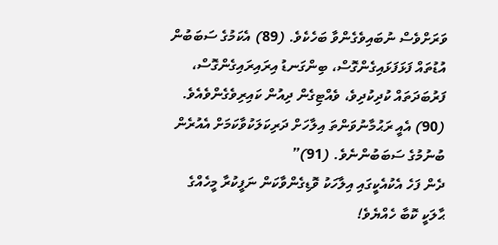ވަރަށްވެސް ނުބައިވެގެންވާ ބަހެކެވެ. (89) އެކަމުގެ ސަބަބުން އުޑުތައް ފަޅަފަޅައިގެންގޮސް، ބިންގަނޑު އިރައިރައިގެންގޮސް، ފަރުބަދަތައް ކުދިކުދިވެ، ވެއްޓިގެން ދިއުން ކައިރިވެގެންވެއެވެ. (90) އެއީ ރަޙުމާނުވަންތަ އިލާހަށް ދަރިކަލަކުވާކަމަށް އެއުރެން ބުނުމުގެ ސަބަބުންނެވެ. (91)”
ދެން ފަހެ އެކުއެކީގައި އިލާހަކު ވޮޑިގެންވާކަން ނަފީކުރާ މީހެއްގެ ޙާލަކީ ކޮބާ ހެއްޔެވެ!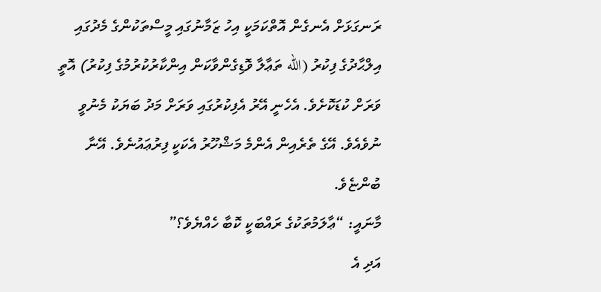ރަނގަޅަށް އެނގެން އޮތްކަމަކީ އިހު ޒަމާނުގައި މީސްތަކުންގެ މެދުގައި އިލްޙާދުގެ ފިކުރު (الله ތަޢާލާ ވޮޑިގެންވާކަން އިންކާރުކުރުމުގެ ފިކުރު) އޮތީ ވަރަށް ކުޑަކޮށެވެ. އެހެނީ އޭރު އެފިކުރުގައި ވަރަށް މަދު ބަޔަކު މެނުވީ ނުވެއެވެ. އޭގެ ތެރެއިން އެންމެ މަޝްހޫރު އެކަކީ ފިރުޢައުނެވެ. އޭނާ ބުންޏެވެ.
މާނައީ: “ޢާލަމުތަކުގެ ރައްބަކީ ކޮބާ ހެއްޔެވެ؟”
އަދި އެ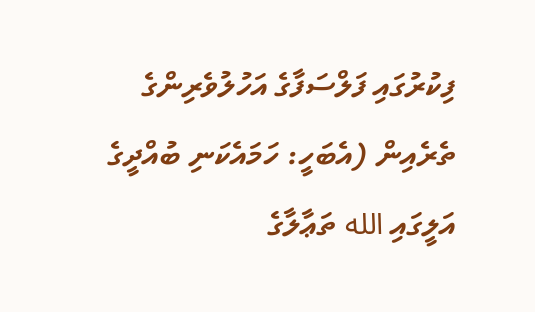ފިކުރުގައި ފަލްސަފާގެ އަހުލުވެރިންގެ ތެރެއިން (އެބަހީ: ހަމައެކަނި ބުއްދީގެ އަލީގައި الله ތަޢާލާގެ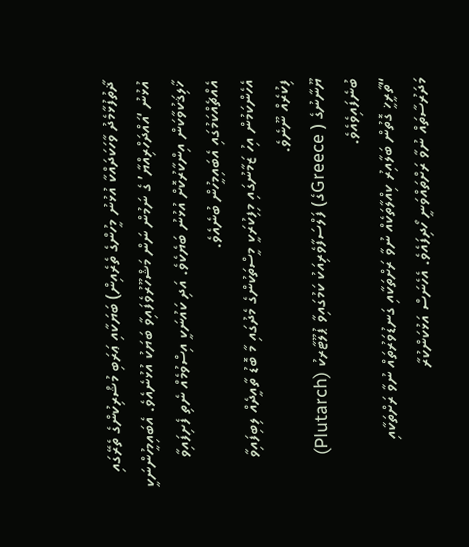ޛާތުފުޅާމެދު ވާހަކަދައްކާ އުޅުނު މީހުންގެ ތެރެއިން) ބަޔަކާއި ޢަރަބި މުޝްރިކުންގެ ތެރޭގައި އުޅުނު ‘އައްދަހްރިއްޔާ’ ގެ ނަމުން ނަން މަޝްހޫރުވެފައިވާ ބަޔަކު އުޅުނެއެވެ. އެބައިމީހުންނަކީ ޚާލިޤަކުވާކަން އިންކާރުކޮށް އުޅުނު ބަޔެކެވެ. އަދި ކައުނަކީ އިސްވުމެއް ނެތި ފެށިފައިވާ އެއްޗެއްކަމުގައި އެބައިމީހުން ބުނެއެވެ.
އެހެންކަމުން އިހު ޒަމާނުގައި މިފިކުރަކީ މީސްތަކުންގެ މެދުގައި މާ ބޮޑު ތާއީދެއް ލިބިފައިވާ ފިކުރެއް ނޫނެވެ.
ޔޫނާނުގެ ( Greeceގެ) ފަލްސަފާވެރިއަކު ކަމުގައިވާ ޕުލޫޓާރކު (Plutarch) ބުނެފައިވެއެވެ.
“ތާރީޚީ ގޮތުން ބަލާއިރު ކިއްލާތަކެއް ނުވާ ރަށްތަކާއި ގަނޑުވަރުތައް ނުވާ ރަށްތަކާއި މަދަރުސާތައް ނުވާ ރަށްތައްވަނީ ހޯދިފައެވެ. އެހެނަސް އަޅުކަންކުރާ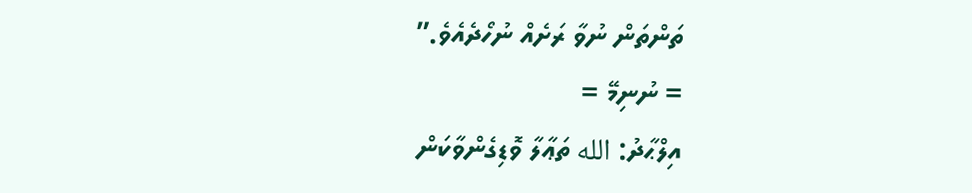ތަންތަން ނުވާ ރަށެއް ނުހޯދެއެވެ.”
= ނުނިމޭ =
އިލްޙާދު: الله ތަޢާލާ ވޮޑިގެންވާކަން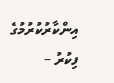އިންކާރުކުރުމުގެ ފިކުރު –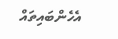އެހެންބައިތައް